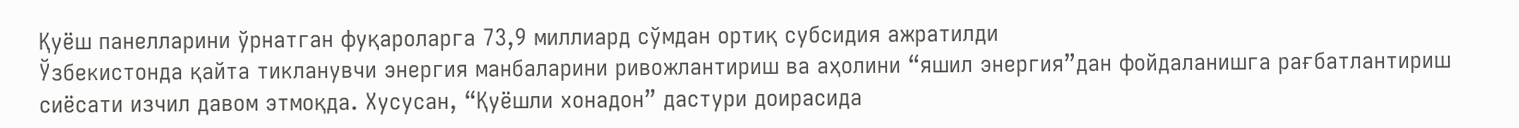Қуёш панелларини ўрнатган фуқароларга 73,9 миллиард сўмдан ортиқ субсидия ажратилди
Ўзбекистонда қайта тикланувчи энергия манбаларини ривожлантириш ва аҳолини “яшил энергия”дан фойдаланишга рағбатлантириш сиёсати изчил давом этмоқда. Хусусан, “Қуёшли хонадон” дастури доирасида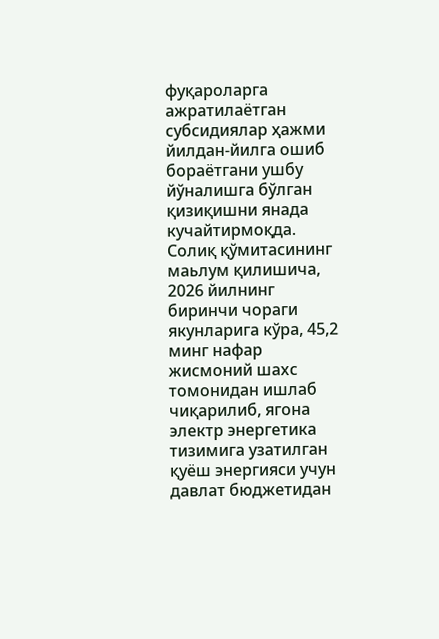фуқароларга ажратилаётган субсидиялар ҳажми йилдан-йилга ошиб бораётгани ушбу йўналишга бўлган қизиқишни янада кучайтирмоқда.
Солиқ қўмитасининг маьлум қилишича, 2026 йилнинг биринчи чораги якунларига кўра, 45,2 минг нафар жисмоний шахс томонидан ишлаб чиқарилиб, ягона электр энергетика тизимига узатилган қуёш энергияси учун давлат бюджетидан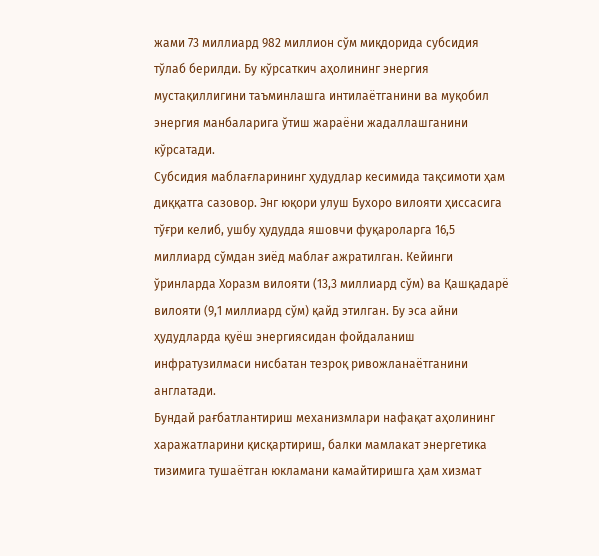жами 73 миллиард 982 миллион сўм миқдорида субсидия тўлаб берилди. Бу кўрсаткич аҳолининг энергия мустақиллигини таъминлашга интилаётганини ва муқобил энергия манбаларига ўтиш жараёни жадаллашганини кўрсатади.
Субсидия маблағларининг ҳудудлар кесимида тақсимоти ҳам диққатга сазовор. Энг юқори улуш Бухоро вилояти ҳиссасига тўғри келиб, ушбу ҳудудда яшовчи фуқароларга 16,5 миллиард сўмдан зиёд маблағ ажратилган. Кейинги ўринларда Хоразм вилояти (13,3 миллиард сўм) ва Қашқадарё вилояти (9,1 миллиард сўм) қайд этилган. Бу эса айни ҳудудларда қуёш энергиясидан фойдаланиш инфратузилмаси нисбатан тезроқ ривожланаётганини англатади.
Бундай рағбатлантириш механизмлари нафақат аҳолининг харажатларини қисқартириш, балки мамлакат энергетика тизимига тушаётган юкламани камайтиришга ҳам хизмат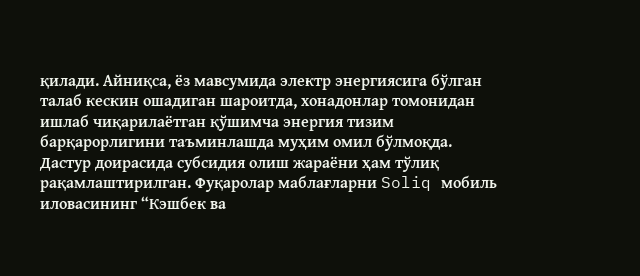қилади. Айниқса, ёз мавсумида электр энергиясига бўлган талаб кескин ошадиган шароитда, хонадонлар томонидан ишлаб чиқарилаётган қўшимча энергия тизим барқарорлигини таъминлашда муҳим омил бўлмоқда.
Дастур доирасида субсидия олиш жараёни ҳам тўлиқ рақамлаштирилган. Фуқаролар маблағларни Soliq мобиль иловасининг “Кэшбек ва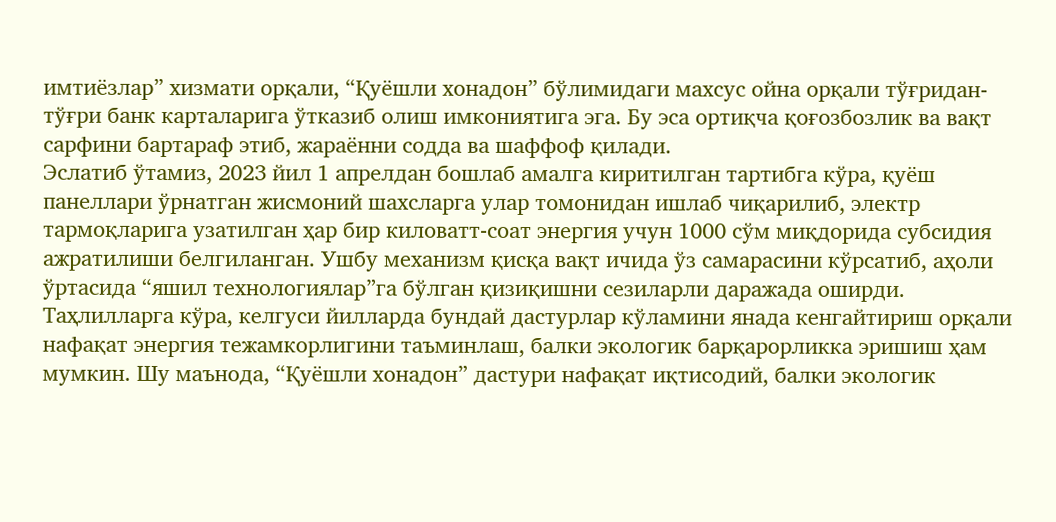имтиёзлар” хизмати орқали, “Қуёшли хонадон” бўлимидаги махсус ойна орқали тўғридан-тўғри банк карталарига ўтказиб олиш имкониятига эга. Бу эса ортиқча қоғозбозлик ва вақт сарфини бартараф этиб, жараённи содда ва шаффоф қилади.
Эслатиб ўтамиз, 2023 йил 1 апрелдан бошлаб амалга киритилган тартибга кўра, қуёш панеллари ўрнатган жисмоний шахсларга улар томонидан ишлаб чиқарилиб, электр тармоқларига узатилган ҳар бир киловатт-соат энергия учун 1000 сўм миқдорида субсидия ажратилиши белгиланган. Ушбу механизм қисқа вақт ичида ўз самарасини кўрсатиб, аҳоли ўртасида “яшил технологиялар”га бўлган қизиқишни сезиларли даражада оширди.
Таҳлилларга кўра, келгуси йилларда бундай дастурлар кўламини янада кенгайтириш орқали нафақат энергия тежамкорлигини таъминлаш, балки экологик барқарорликка эришиш ҳам мумкин. Шу маънода, “Қуёшли хонадон” дастури нафақат иқтисодий, балки экологик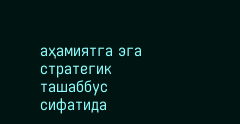аҳамиятга эга стратегик ташаббус сифатида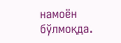намоён бўлмоқда.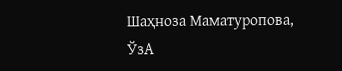Шаҳноза Маматуропова,
ЎзА